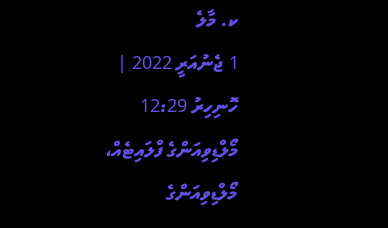ކ. މާލެ
1 ޖެނުއަރީ 2022 | ހޮނިހިރު 12:29
މޯލްޑިވިއަންގެ ފްލައިޓެއް،
މޯލްޑިވިއަންގެ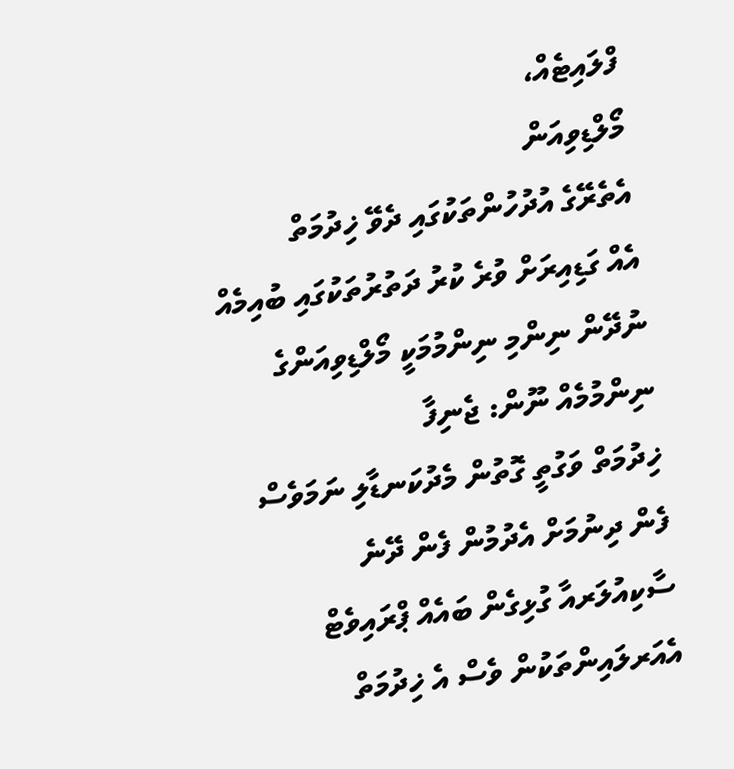ފްލައިޓެއް،
މޯލްޑިވިއަން
އެތެރޭގެ އުދުހުންތަކުގައި ދެވޭ ޚިދުމަތް
އެއް ގަޑިއިރަށް ވުރެ ކުރު ދަތުރުތަކުގައި ބުއިމެއް ނުދޭން ނިންމި ނިންމުމަކީ މޯލްޑިވިއަންގެ ނިންމުމެއް ނޫން: ޖެނިފާ
ޚިދުމަތް ވަގުތީ ގޮތުން މެދުކަނޑާލި ނަމަވެސް ފެން ދިނުމަށް އެދުމުން ފެން ދޭނެ
ސާކިއުލަރއާ ގުޅިގެން ބައެއް ޕްރައިވެޓް އެއަރލައިންތަކުން ވެސް އެ ޚިދުމަތް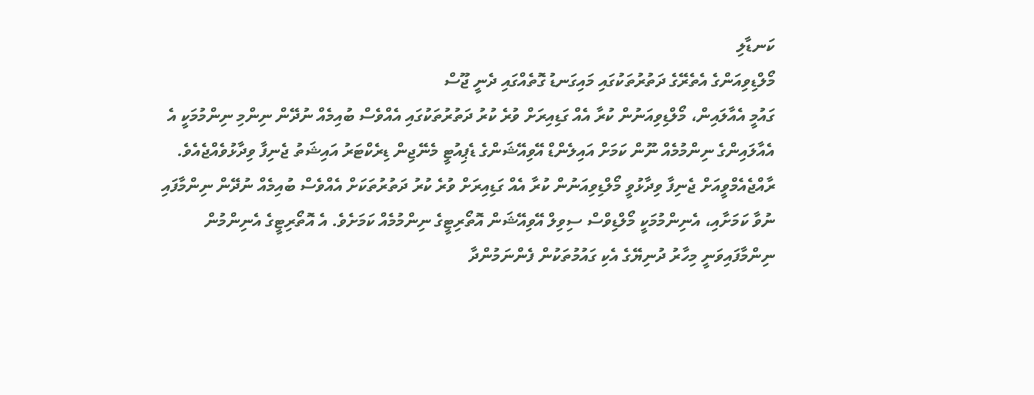ކަނޑާލި
މޯލްޑިވިއަންގެ އެތެރޭގެ ދަތުރުތަކުގައި މައިގަނޑު ގޮތެއްގައި ދެނީ ޖޫސް
ގައުމީ އެއާލައިން، މޯލްޑިވިއަނުން ކުރާ އެއް ގަޑިއިރަށް ވުރެ ކުރު ދަތުރުތަކުގައި އެއްވެސް ބުއިމެއް ނުދޭން ނިންމި ނިންމުމަކީ އެ އެއާލައިންގެ ނިންމުމެއް ނޫން ކަމަށް އައިލެންޑް އޭވިއޭޝަންގެ ޑެޕިއުޓީ މެނޭޖިން ޑިރެކްޓަރު އައިޝަތު ޖެނިފާ ވިދާޅުވެއްޖެއެވެ.
ރާއްޖެއެމްވީއަށް ޖެނިފާ ވިދާޅުވީ މޯލްޑިވިއަނުން ކުރާ އެއް ގަޑިއިރަށް ވުރެ ކުރު ދަތުރުތަކަށް އެއްވެސް ބުއިމެއް ނުދޭން ނިންމާފައި ނުވާ ކަމަށާއި، އެނިންމުމަކީ މޯލްޑިވްސް ސިވިލް އޭވިއޭޝަން އޮތޯރިޓީގެ ނިންމުމެއް ކަމަށެވެ. އެ އޮތޯރިޓީގެ އެނިންމުން ނިންމާފައިވަނީ މިހާރު ދުނިޔޭގެ އެކި ގައުމުތަކުން ފެންނަމުންދާ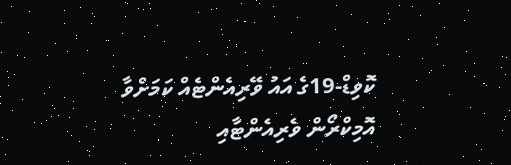ކޮވިޑް-19ގެ އައު ވޭރިއެންޓެއް ކަމަށްވާ އޮމިކްރޯން ވެރިއެންޓާއި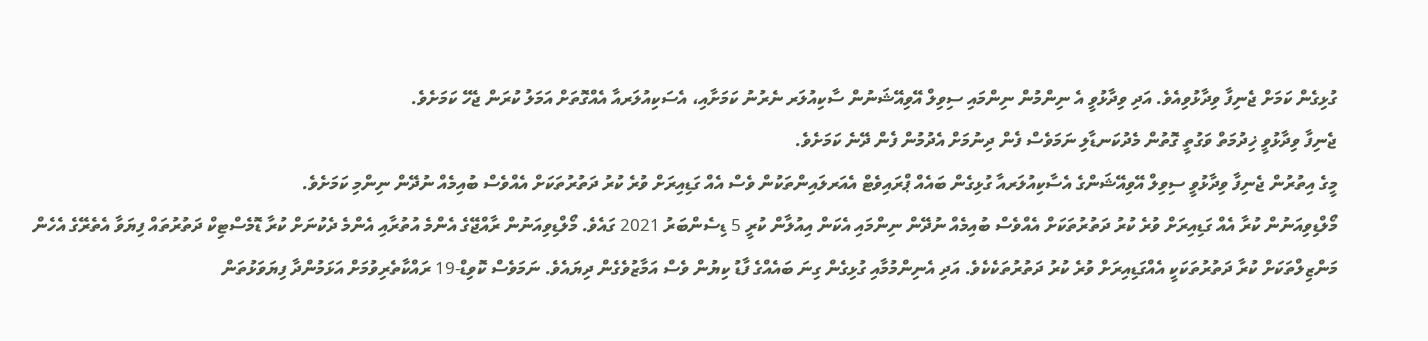ގުޅިގެން ކަމަށް ޖެނިފާ ވިދާޅުވިއެވެ. އަދި ވިދާޅުވީ އެ ނިންމުން ނިންމައި ސިވިލް އޭވިއޭޝަނުން ސާކިއުލަރ ނެރުނު ކަމަށާއި، އެސަކިއުލަރއާ އެއްގޮތަށް އަމަލު ކުރަން ޖެހޭ ކަމަށެވެ.
ޖެނިފާ ވިދާޅުވީ ޚިދުމަތް ވަގުތީ ގޮތުން މެދުކަނޑާލި ނަމަވެސް ފެން ދިނުމަށް އެދުމުން ފެން ދޭނެ ކަމަށެވެ.
މީގެ އިތުރުން ޖެނިފާ ވިދާޅުވީ ސިވިލް އޭވިއޭޝަންގެ އެސާކިއުލަރއާ ގުޅިގެން ބައެއް ޕްރައިވެޓް އެއަރލައިންތަކުން ވެސް އެއް ގަޑިއިރަށް ވުރެ ކުރު ދަތުރުތަކަށް އެއްވެސް ބުއިމެއް ނުދޭން ނިންމި ކަމަށެވެ.
މޯލްޑިވިއަނުން ކުރާ އެއް ގަޑިއިރަށް ވުރެ ކުރު ދަތުރުތަކަށް އެއްވެސް ބުއިމެއް ނުދޭން ނިންމައި އެކަން އިއުލާން ކުރީ 5 ޑިސެންބަރު 2021 ގައެވެ. މޯލްޑިވިއަނުން ރާއްޖޭގެ އެންމެ އުތުރާއި އެންމެ ދެކުނަށް ކުރާ ޑޮމެސްޓިކް ދަތުރުތައް ފިޔަވާ އެތެރޭގެ އެހެން މަންޒިލްތަކަށް ކުރާ ދަތުރުތަކަކީ އެއްގަޑިއިރަށް ވުރެ ކުރު ދަތުރުތަކެކެވެ. އަދި އެނިންމުމާއި ގުޅިގެން ގިނަ ބައެއްގެ ފާޑު ކިޔުން ވެސް އަމާޒުވެގެން ދިޔައެވެ. ނަމަވެސް ކޮވިޑް-19 ރައްކާތެރިވުމަށް އަޅަމުންދާ ފިޔަވަޅުތަން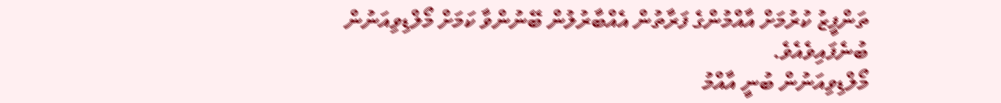ތަންފީޒު ކުރުމަށް އާއްމުންގެ ފަރާތުން އެއްބާރުލުން ބޭނުންވާ ކަމަށް މޯލްޑިވިއަނުން ބުނެފައިވެއެވެ.
މޯލްޑިވިއަނުން ބުނީ އާއްމު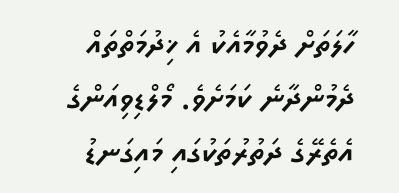ހާލަތަށް ދެވުމާއެކު އެ ޚިދުމަތްތައް ދެމުންދާނެ ކަމަށެވެ. މޯލްޑިވިއަންގެ އެތެރޭގެ ދަތުރުތަކުގައި މައިގަނޑު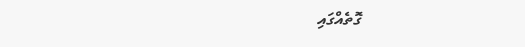ގޮތެއްގައި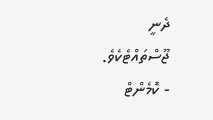ދެނީ ޖޫސްތައްޓެކެވެ.
- ކޮމެންޓް